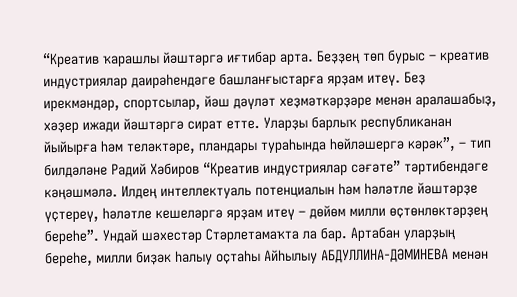“Креатив ҡарашлы йәштәргә иғтибар арта. Беҙҙең төп бурыс – креатив индустриялар даирәһендәге башланғыстарға ярҙам итеү. Беҙ ирекмәндәр, спортсылар, йәш дәүләт хеҙмәткәрҙәре менән аралашабыҙ, хәҙер ижади йәштәргә сират етте. Уларҙы барлыҡ республиканан йыйырға һәм теләктәре, пландары тураһында һөйләшергә кәрәк”, – тип билдәләне Радий Хәбиров “Креатив индустриялар сәғәте” тәртибендәге кәңәшмәлә. Илдең интеллектуаль потенциалын һәм һәләтле йәштәрҙе үҫтереү, һәләтле кешеләргә ярҙам итеү – дөйөм милли өҫтөнлөктәрҙең береһе”. Ундай шәхестәр Стәрлетамаҡта ла бар. Артабан уларҙың береһе, милли биҙәк һалыу оҫтаһы Айһылыу АБДУЛЛИНА-ДӘМИНЕВА менән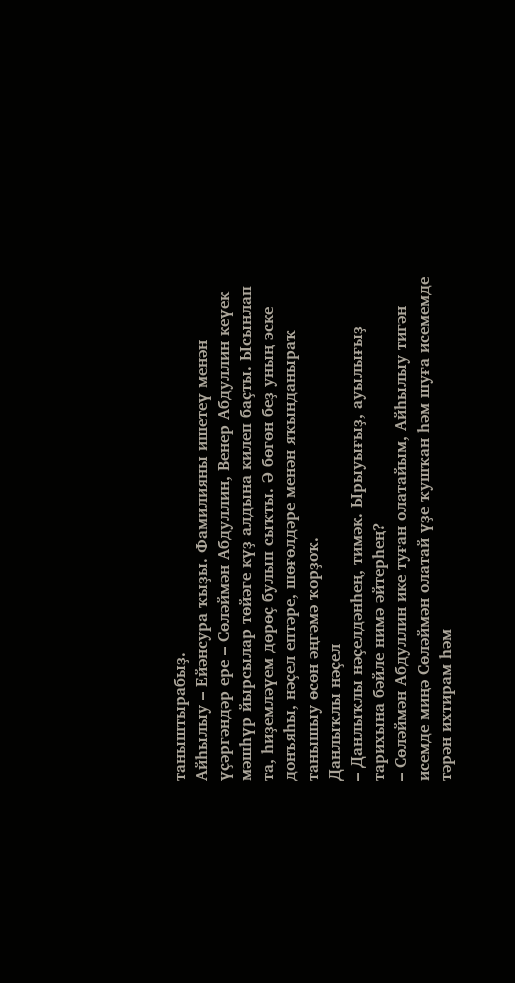таныштырабыҙ.
Айһылыу – Ейәнсура ҡыҙы. Фамилияны ишетеү менән үҫәргәндәр ере – Сөләймән Абдуллин, Венер Абдуллин кеүек мәшһүр йырсылар төйәге күҙ алдына килеп баҫты. Ысынлап та, һиҙемләүем дөрөҫ булып сыҡты. Ә бөгөн беҙ уның эске донъяһы, нәҫел ептәре, шөғөлдәре менән яҡынданыраҡ танышыу өсөн әңгәмә ҡорҙоҡ.
Данлыҡлы нәҫел
– Данлыҡлы нәҫелдәнһең, тимәк. Ырыуығыҙ, ауылығыҙ тарихына бәйле нимә әйтерһең?
– Сөләймән Абдуллин ике туған олатайым, Айһылыу тигән исемде миңә Сөләймән олатай үҙе ҡушҡан һәм шуға исемемде тәрән ихтирам һәм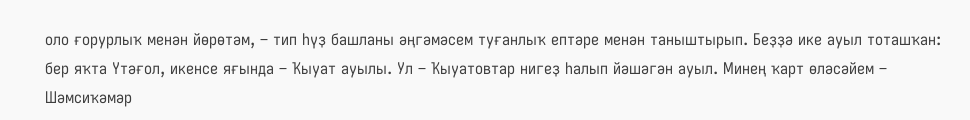оло ғорурлыҡ менән йөрөтәм, – тип һүҙ башланы әңгәмәсем туғанлыҡ ептәре менән таныштырып. Беҙҙә ике ауыл тоташҡан: бер яҡта Үтәғол, икенсе яғында – Ҡыуат ауылы. Ул – Ҡыуатовтар нигеҙ һалып йәшәгән ауыл. Минең ҡарт өләсәйем – Шәмсиҡәмәр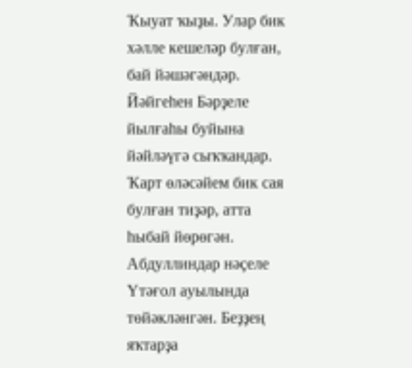Ҡыуат ҡыҙы. Улар бик хәлле кешеләр булған, бай йәшәгәндәр. Йәйгеһен Бәрҙеле йылғаһы буйына йәйләүгә сыҡҡандар. Ҡарт өләсәйем бик сая булған тиҙәр, атта һыбай йөрөгән. Абдуллиндар нәҫеле Үтәғол ауылында төйәкләнгән. Беҙҙең яҡтарҙа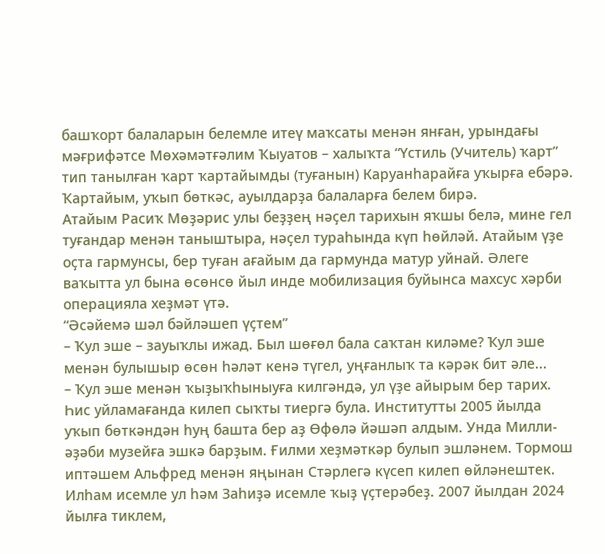башҡорт балаларын белемле итеү маҡсаты менән янған, урындағы мәғрифәтсе Мөхәмәтғәлим Ҡыуатов – халыҡта “Үстиль (Учитель) ҡарт” тип танылған ҡарт ҡартайымды (туғанын) Каруанһарайға уҡырға ебәрә. Ҡартайым, уҡып бөткәс, ауылдарҙа балаларға белем бирә.
Атайым Расиҡ Мөҙәрис улы беҙҙең нәҫел тарихын яҡшы белә, мине гел туғандар менән таныштыра, нәҫел тураһында күп һөйләй. Атайым үҙе оҫта гармунсы, бер туған ағайым да гармунда матур уйнай. Әлеге ваҡытта ул бына өсөнсө йыл инде мобилизация буйынса махсус хәрби операцияла хеҙмәт үтә.
“Әсәйемә шәл бәйләшеп үҫтем”
– Ҡул эше – зауыҡлы ижад. Был шөғөл бала саҡтан киләме? Ҡул эше менән булышыр өсөн һәләт кенә түгел, уңғанлыҡ та кәрәк бит әле...
– Ҡул эше менән ҡыҙыҡһыныуға килгәндә, ул үҙе айырым бер тарих. Һис уйламағанда килеп сыҡты тиергә була. Институтты 2005 йылда уҡып бөткәндән һуң башта бер аҙ Өфөлә йәшәп алдым. Унда Милли-әҙәби музейға эшкә барҙым. Ғилми хеҙмәткәр булып эшләнем. Тормош иптәшем Альфред менән яңынан Стәрлегә күсеп килеп өйләнештек. Илһам исемле ул һәм Заһиҙә исемле ҡыҙ үҫтерәбеҙ. 2007 йылдан 2024 йылға тиклем,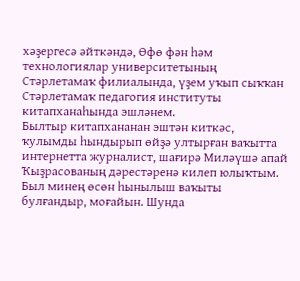хәҙергесә әйткәндә, Өфө фән һәм технологиялар университетының Стәрлетамаҡ филиалында, үҙем уҡып сыҡҡан Стәрлетамаҡ педагогия институты китапханаһында эшләнем.
Былтыр китапхананан эштән киткәс, ҡулымды һындырып өйҙә ултырған ваҡытта интернетта журналист, шағирә Миләүшә апай Ҡыҙрасованың дәрестәренә килеп юлыҡтым. Был минең өсөн һынылыш ваҡыты булғандыр, моғайын. Шунда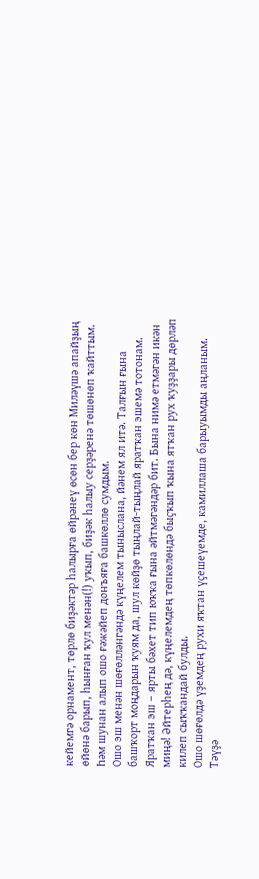кейемгә орнамент, төрлө биҙәктәр һалырға өйрәнеү өсөн бер көн Миләүшә апайҙың өйөнә барып, һынған ҡул менән(!) уҡып, биҙәк һалыу серҙәренә төшөнөп ҡайттым. Һәм шунан алып ошо ғәжәйеп донъяға башкөллө сумдым.
Ошо эш менән шөғөлләнгәндә күңелем тыныслана, йәнем ял итә. Талғын ғына башҡорт моңдарын ҡуям да, шул көйҙө тыңлай-тыңлай яратҡан эшемә тотонам. Яратҡан эш – ярты бәхет тип юҡҡа ғына әйтмәгәндәр бит. Бына нимә етмәгән икән миңә! Әйтерһең дә, күңелемдең төпкөлөндә быҫҡып ҡына ятҡан рух ҡуҙҙары дөрләп килеп сыҡҡандай булды.
Ошо шөғөлдә үҙемдең рухи яҡтан үҫешеүемде, камиллаша барыуымды аңланым. Тәүҙә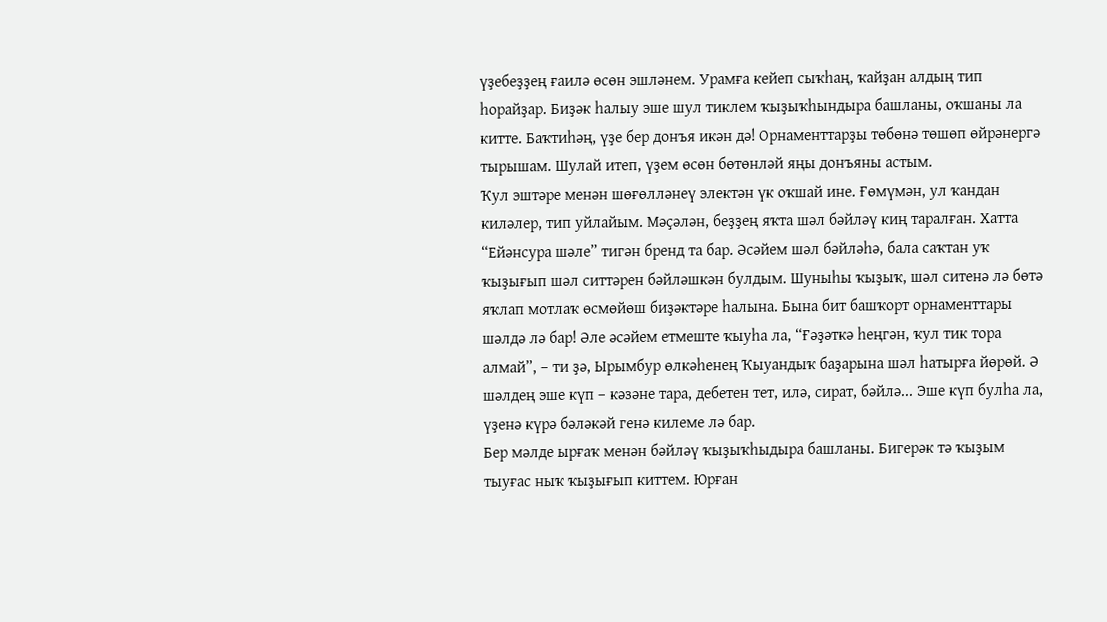үҙебеҙҙең ғаилә өсөн эшләнем. Урамға кейеп сыҡһаң, ҡайҙан алдың тип һорайҙар. Биҙәк һалыу эше шул тиклем ҡыҙыҡһындыра башланы, оҡшаны ла китте. Баҡтиһәң, үҙе бер донъя икән дә! Орнаменттарҙы төбөнә төшөп өйрәнергә тырышам. Шулай итеп, үҙем өсөн бөтөнләй яңы донъяны астым.
Ҡул эштәре менән шөғөлләнеү электән үк оҡшай ине. Ғөмүмән, ул ҡандан киләлер, тип уйлайым. Мәҫәлән, беҙҙең яҡта шәл бәйләү киң таралған. Хатта “Ейәнсура шәле” тигән бренд та бар. Әсәйем шәл бәйләһә, бала саҡтан уҡ ҡыҙығып шәл ситтәрен бәйләшкән булдым. Шуныһы ҡыҙыҡ, шәл ситенә лә бөтә яҡлап мотлаҡ өсмөйөш биҙәктәре һалына. Бына бит башҡорт орнаменттары шәлдә лә бар! Әле әсәйем етмеште ҡыуһа ла, “Ғәҙәткә һеңгән, ҡул тик тора алмай”, – ти ҙә, Ырымбур өлкәһенең Ҡыуандыҡ баҙарына шәл һатырға йөрөй. Ә шәлдең эше күп – кәзәне тара, дебетен тет, илә, сират, бәйлә... Эше күп булһа ла, үҙенә күрә бәләкәй генә килеме лә бар.
Бер мәлде ырғаҡ менән бәйләү ҡыҙыҡһыдыра башланы. Бигерәк тә ҡыҙым тыуғас ныҡ ҡыҙығып киттем. Юрған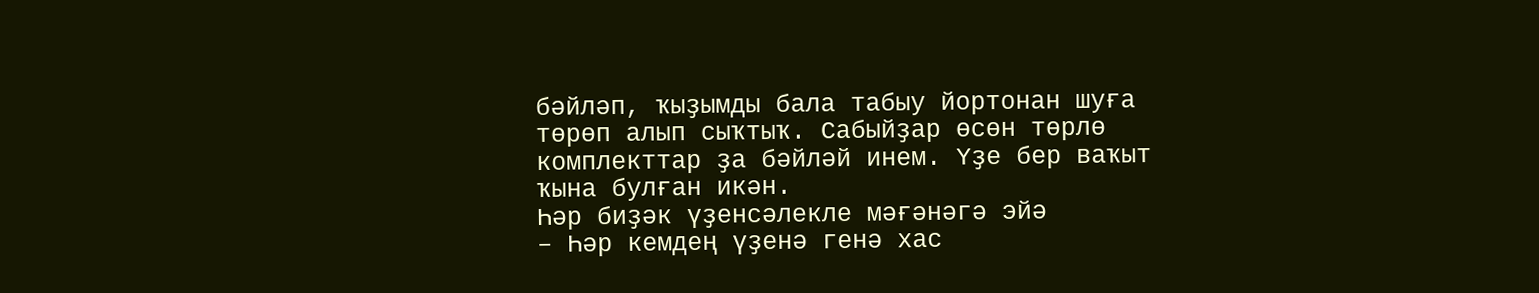бәйләп, ҡыҙымды бала табыу йортонан шуға төрөп алып сыҡтыҡ. Сабыйҙар өсөн төрлө комплекттар ҙа бәйләй инем. Үҙе бер ваҡыт ҡына булған икән.
Һәр биҙәк үҙенсәлекле мәғәнәгә эйә
– Һәр кемдең үҙенә генә хас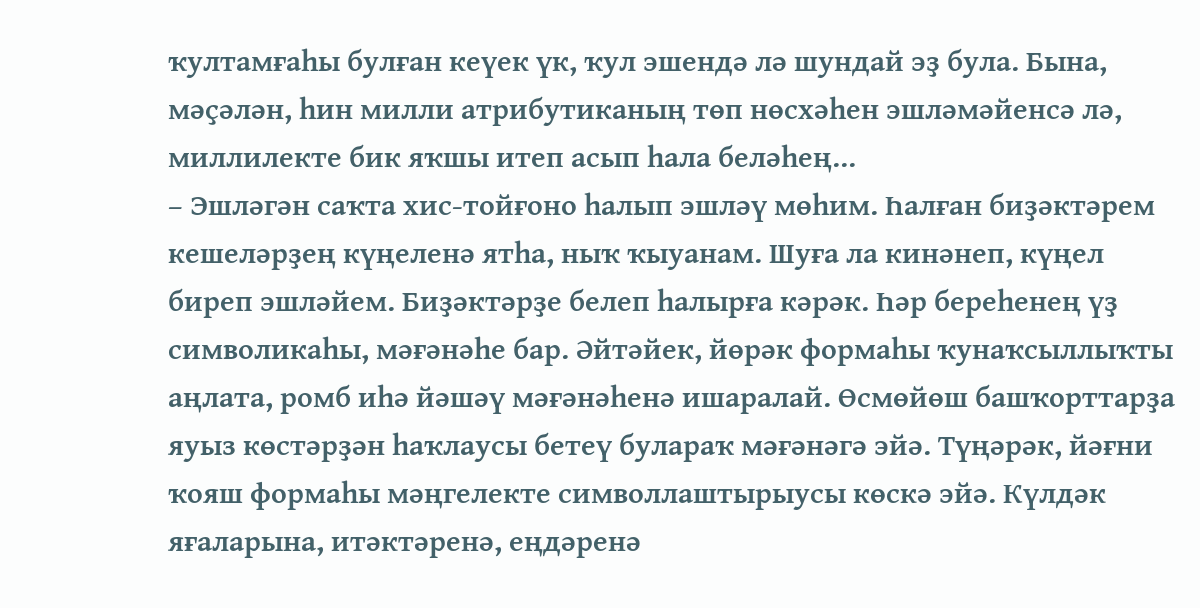ҡултамғаһы булған кеүек үк, ҡул эшендә лә шундай эҙ була. Бына, мәҫәлән, һин милли атрибутиканың төп нөсхәһен эшләмәйенсә лә, миллилекте бик яҡшы итеп асып һала беләһең...
– Эшләгән саҡта хис-тойғоно һалып эшләү мөһим. Һалған биҙәктәрем кешеләрҙең күңеленә ятһа, ныҡ ҡыуанам. Шуға ла кинәнеп, күңел биреп эшләйем. Биҙәктәрҙе белеп һалырға кәрәк. Һәр береһенең үҙ символикаһы, мәғәнәһе бар. Әйтәйек, йөрәк формаһы ҡунаҡсыллыҡты аңлата, ромб иһә йәшәү мәғәнәһенә ишаралай. Өсмөйөш башҡорттарҙа яуыз көстәрҙән һаҡлаусы бетеү булараҡ мәғәнәгә эйә. Түңәрәк, йәғни ҡояш формаһы мәңгелекте символлаштырыусы көскә эйә. Күлдәк яғаларына, итәктәренә, еңдәренә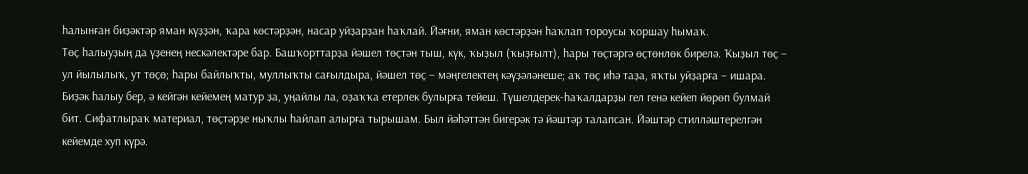һалынған биҙәктәр яман күҙҙән, ҡара көстәрҙән, насар уйҙарҙан һаҡлай. Йәғни, яман көстәрҙән һаҡлап тороусы ҡоршау һымаҡ.
Төҫ һалыуҙың да үҙенең нескәлектәре бар. Башҡорттарҙа йәшел төҫтән тыш, күк, ҡыҙыл (ҡыҙғылт), һары төҫтәргә өҫтөнлөк бирелә. Ҡыҙыл төҫ – ул йылылыҡ, ут төҫө; һары байлыҡты, муллыҡты сағылдыра, йәшел төҫ – мәңгелектең кәүҙәләнеше; аҡ төҫ иһә таҙа, яҡты уйҙарға – ишара.
Биҙәк һалыу бер, ә кейгән кейемең матур ҙа, уңайлы ла, оҙаҡҡа етерлек булырға тейеш. Түшелдерек-һаҡалдарҙы гел генә кейеп йөрөп булмай бит. Сифатлыраҡ материал, төҫтәрҙе ныҡлы һайлап алырға тырышам. Был йәһәттән бигерәк тә йәштәр талапсан. Йәштәр стилләштерелгән кейемде хуп күрә.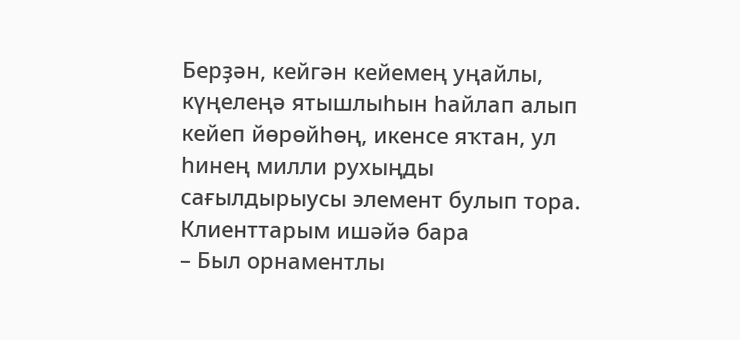Берҙән, кейгән кейемең уңайлы, күңелеңә ятышлыһын һайлап алып кейеп йөрөйһөң, икенсе яҡтан, ул һинең милли рухыңды сағылдырыусы элемент булып тора.
Клиенттарым ишәйә бара
– Был орнаментлы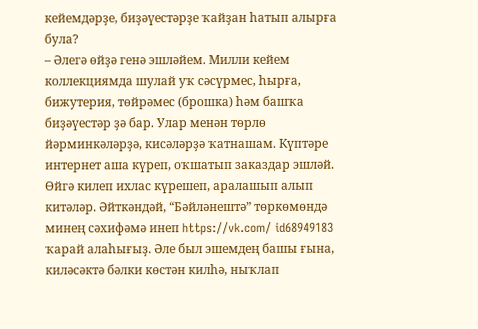кейемдәрҙе, биҙәүестәрҙе ҡайҙан һатып алырға була?
– Әлегә өйҙә генә эшләйем. Милли кейем коллекциямда шулай уҡ сәсүрмес, һырға, бижутерия, төйрәмес (брошка) һәм башҡа биҙәүестәр ҙә бар. Улар менән төрлө йәрминкәләрҙә, кисәләрҙә ҡатнашам. Күптәре интернет аша күреп, оҡшатып заказдар эшләй. Өйгә килеп ихлас күрешеп, аралашып алып китәләр. Әйткәндәй, “Бәйләнештә” төркөмөндә минең сәхифәмә инеп https://vk.com/ id68949183 ҡарай алаһығыҙ. Әле был эшемдең башы ғына, киләсәктә бәлки көстән килһә, ныҡлап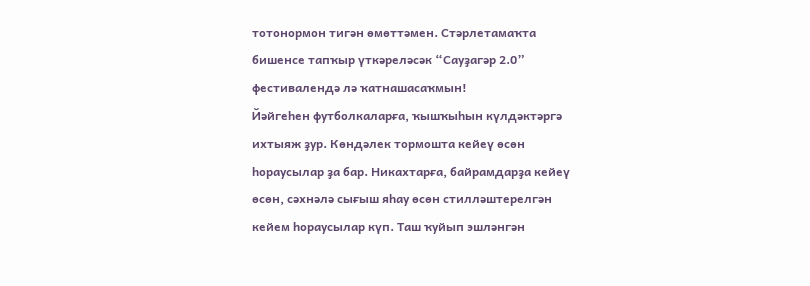тотонормон тигән өмөттәмен. Стәрлетамаҡта бишенсе тапҡыр үткәреләсәк “Сауҙагәр 2.0” фестивалендә лә ҡатнашасаҡмын!
Йәйгеһен футболкаларға, ҡышҡыһын күлдәктәргә ихтыяж ҙур. Көндәлек тормошта кейеү өсөн һораусылар ҙа бар. Никахтарға, байрамдарҙа кейеү өсөн, сәхнәлә сығыш яһау өсөн стилләштерелгән кейем һораусылар күп. Таш ҡуйып эшләнгән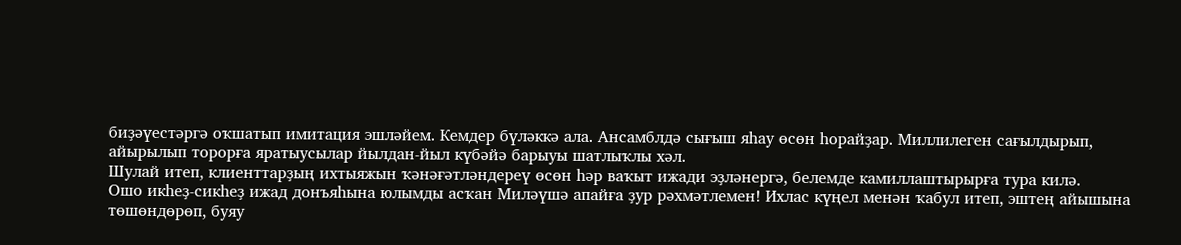биҙәүестәргә оҡшатып имитация эшләйем. Кемдер бүләккә ала. Ансамблдә сығыш яһау өсөн һорайҙар. Миллилеген сағылдырып, айырылып торорға яратыусылар йылдан-йыл күбәйә барыуы шатлыҡлы хәл.
Шулай итеп, клиенттарҙың ихтыяжын ҡәнәғәтләндереү өсөн һәр ваҡыт ижади эҙләнергә, белемде камиллаштырырға тура килә.
Ошо икһеҙ-сикһеҙ ижад донъяһына юлымды асҡан Миләүшә апайға ҙур рәхмәтлемен! Ихлас күңел менән ҡабул итеп, эштең айышына төшөндөрөп, буяу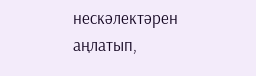нескәлектәрен аңлатып,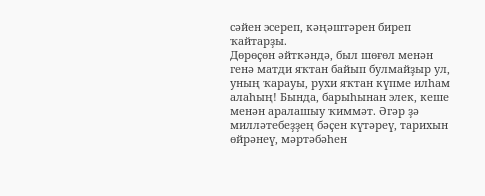сәйен эсереп, кәңәштәрен биреп ҡайтарҙы.
Дөрөҫөн әйткәндә, был шөғөл менән генә матди яҡтан байып булмайҙыр ул, уның ҡарауы, рухи яҡтан күпме илһам алаһың! Бында, барыһынан элек, кеше менән аралашыу ҡиммәт. Әгәр ҙә милләтебеҙҙең бәҫен күтәреү, тарихын өйрәнеү, мәртәбәһен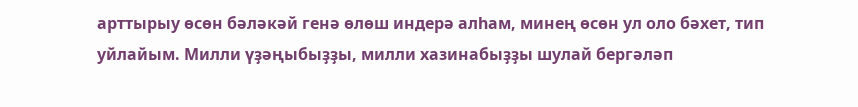арттырыу өсөн бәләкәй генә өлөш индерә алһам, минең өсөн ул оло бәхет, тип уйлайым. Милли үҙәңыбыҙҙы, милли хазинабыҙҙы шулай бергәләп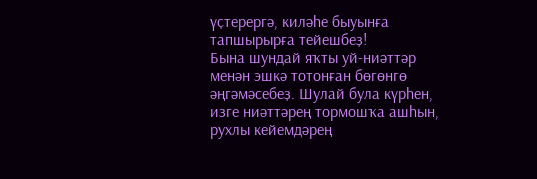үҫтерергә, киләһе быуынға тапшырырға тейешбеҙ!
Бына шундай яҡты уй-ниәттәр менән эшкә тотонған бөгөнгө әңгәмәсебеҙ. Шулай була күрһен, изге ниәттәрең тормошҡа ашһын, рухлы кейемдәрең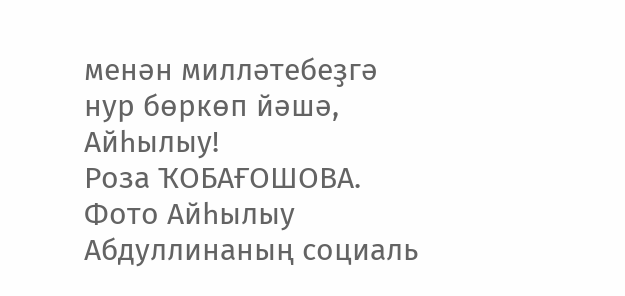менән милләтебеҙгә нур бөркөп йәшә, Айһылыу!
Роза ҠОБАҒОШОВА.
Фото Айһылыу Абдуллинаның социаль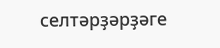селтәрҙәрҙәге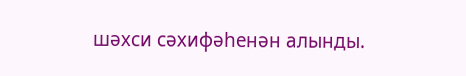шәхси сәхифәһенән алынды.